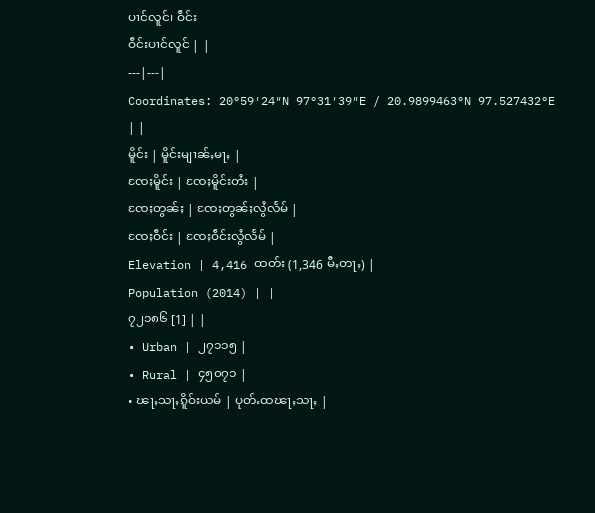ပၢင်လူင်၊ ဝဵင်း
ဝဵင်းပၢင်လူင် | |
---|---|
Coordinates: 20°59′24″N 97°31′39″E / 20.9899463°N 97.527432°E | |
မိူင်း | မိူင်းမျၢၼ်ႇမႃႇ |
ၸႄႈမိူင်း | ၸႄႈမိူင်းတႆး |
ၸႄႈတွၼ်ႈ | ၸႄႈတွၼ်ႈလွႆလႅမ် |
ၸႄႈဝဵင်း | ၸႄႈဝဵင်းလွႆလႅမ် |
Elevation | 4,416 ထတ်း (1,346 မီႇတႃႇ) |
Population (2014) | |
၇၂၁၈၆ [1] | |
• Urban | ၂၇၁၁၅ |
• Rural | ၄၅၀၇၁ |
• ၽႃႇသႃႇၵိူဝ်းယမ် | ပုတ်ႉထၽႃႇသႃႇ |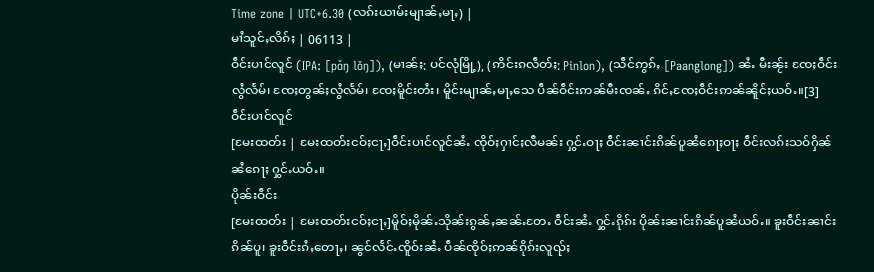Time zone | UTC+6.30 (လၵ်းယၢမ်းမျၢၼ်ႇမႃႇ) |
မၢႆသူင်ႇလိၵ်ႈ | 06113 |
ဝဵင်းပၢင်လူင် (IPA: [pɑ̌ŋ lǒŋ]), (မၢၼ်ႈ: ပင်လုံမြို့), (ဢိင်းၵလဵတ်ႈ: Pinlon), (သဵင်ဢွၵ်ႇ [Paanglong]) ၼႆႉ မီးၼႂ်း ၸႄႈဝဵင်းလွႆလႅမ်၊ ၸႄႈတွၼ်ႈလွႆလႅမ်၊ ၸႄႈမိူင်းတႆး၊ မိူင်းမျၢၼ်ႇမႃႇသေ ပဵၼ်ဝဵင်းဢၼ်မီးၸၼ်ႉ ၵိင်ႇၸႄႈဝဵင်းဢၼ်ၼိူင်ႈယဝ်ႉ။[3]
ဝဵင်းပၢင်လူင်
[မႄးထတ်း | မႄးထတ်းငဝ်ႈငႃႇ]ဝဵင်းပၢင်လူင်ၼႆႉ ၸိုဝ်ႈႁၢင်ႈလီမၼ်း ႁွင်ႉဝႃႈ ဝဵင်းၼၢင်းၵိၼ်ပူၼႆၵေႃႈဝႃႈ ဝဵင်းလၵ်းသဝ်ႁိၼ် ၼႆၵေႃႈ ႁွင်ႉယဝ်ႉ။
ပိုၼ်းဝဵင်း
[မႄးထတ်း | မႄးထတ်းငဝ်ႈငႃႇ]မိူဝ်ႈမိုၼ်ႉသိုၼ်းၵွၼ်ႇၼၼ်ႉတႄႉ ဝဵင်းၼႆႉ ႁွင်ႉၵိုၵ်း ပိုၼ်းၼၢင်းၵိၼ်ပူၼႆယဝ်ႉ။ ၶူးဝဵင်းၼၢင်းၵိၼ်ပူ၊ ၶူးဝဵင်းၵႆႇတေႃႇ၊ ၼွင်လႅင်ႉၸိူဝ်းၼႆႉ ပဵၼ်ၸိုဝ်ႈဢၼ်ၵိုၵ်းလူၺ်ႈ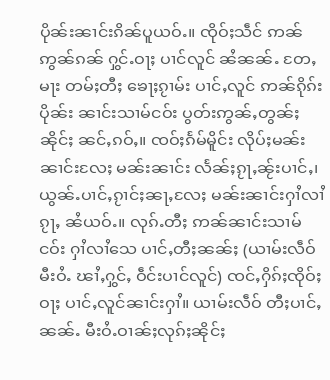ပိုၼ်းၼၢင်းၵိၼ်ပူယဝ်ႉ။ ၸိုဝ်ႈသဵင် ဢၼ်ဢွၼ်ၵၼ် ႁွင်ႉဝႃႈ ပၢင်လူင် ၼႆၼၼ်ႉ တႄႇမႃး တမ်ႈတီႈ ၶေႃႈၵႂၢမ်း ပၢင်ႇလူင် ဢၼ်ၵိုၵ်းပိုၼ်း ၼၢင်းသၢမ်ငဝ်း ပွတ်းဢွၼ်ႇတွၼ်ႈၼိုင်ႈ ၼင်ႇၵဝ်ႇ။ ၸဝ်ႈၵႅမ်မိူင်း လိုပ်ႈမၼ်းၼၢင်းလႄႈ မၼ်းၼၢင်း လႅၼ်ႈၵႂႃႇၼႂ်းပၢင်ႇ၊ ယွၼ်ႉပၢင်ႇၵႂၢင်ႈၼႃႇလႄႈ မၼ်းၼၢင်းႁၢႆလၢႆၵႂႃႇ ၼႆယဝ်ႉ။ လုၵ်ႉတီႈ ဢၼ်ၼၢင်းသၢမ်ငဝ်း ႁၢႆလၢႆသေ ပၢင်ႇတီႈၼၼ်ႈ (ယၢမ်းလဵဝ် မီးဝႆႉ ၽၢႆႇႁွင်ႇ ဝဵင်းပၢင်လူင်) ၸင်ႇႁိၵ်ႈၸိုဝ်ႈဝႃႈ ပၢင်ႇလူင်ၼၢင်းႁၢႆ။ ယၢမ်းလဵဝ် တီႈပၢင်ႇၼၼ်ႉ မီးဝႆႉဝၢၼ်ႈလုၵ်ႈၼိုင်ႈ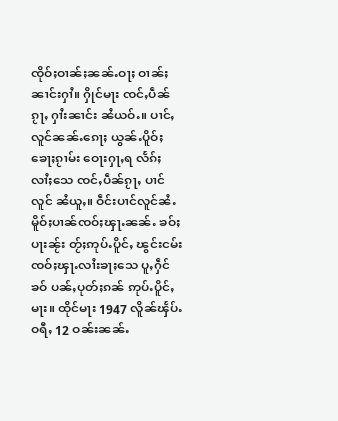ၸိုဝ်ႈဝၢၼ်ႈၼၼ်ႉဝႃႈ ဝၢၼ်ႈၼၢင်းႁၢႆ။ ႁိုင်မႃး ၸင်ႇပဵၼ်ၵႂႃႇ ႁၢႆးၼၢင်း ၼႆယဝ်ႉ။ ပၢင်ႇလူင်ၼၼ်ႉၵေႃႈ ယွၼ်ႉပိူဝ်ႈ ၶေႃႈၵႂၢမ်း ဝေႃးႁႃႇရ လႅၵ်ႈလၢႆႈသေ ၸင်ႇပဵၼ်ၵႂႃႇ ပၢင်လူင် ၼႆယူႇ။ ဝဵင်းပၢင်လူင်ၼႆႉ မိူဝ်ႈပၢၼ်ၸဝ်ႈၾႃႉၼၼ်ႉ ၶဝ်ႈပႃးၼႂ်း တႂ်ႈဢုပ်ႉပိူင်ႇ ၽွင်းငမ်း ၸဝ်ႈၾႃႉလၢႆးၶႃႈသေ ပူႇႁဵင်ၶဝ် ပၼ်ႇပုတ်ႈၵၼ် ဢုပ်ႉပိူင်ႇမႃး။ ထိုင်မႃး 1947 လိူၼ်ၾႅပ်ႉဝရီႇ 12 ဝၼ်းၼၼ်ႉ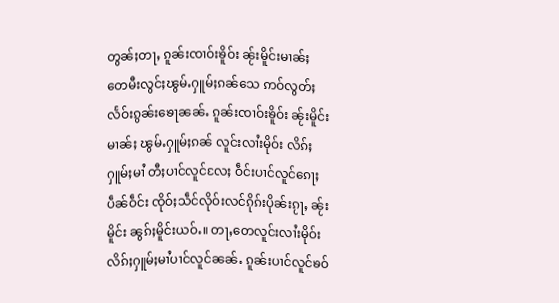တွၼ်ႈတႃႇ ၵူၼ်းၸၢဝ်းၶိူဝ်း ၼႂ်းမိူင်းမၢၼ်ႈ တေမီးလွင်ႈၽွမ်ႉႁူမ်ႈၵၼ်သေ ဢဝ်လွတ်ႈလႅဝ်းၵွၼ်းၶေႃၼၼ်ႉ ၵူၼ်းၸၢဝ်းၶိူဝ်း ၼႂ်းမိူင်းမၢၼ်ႈ ၽွမ်ႉႁူမ်ႈၵၼ် လူင်းလၢႆးမိုဝ်း လိၵ်ႈႁူမ်ႈမၢႆ တီႈပၢင်လူင်လႄႈ ဝဵင်းပၢင်လူင်ၵေႃႈ ပဵၼ်ဝဵင်း ၸိုဝ်ႈသဵင်လိုဝ်းလင်ၵိုၵ်းပိုၼ်းၵႂႃႇ ၼႂ်းမိူင်း ၼွၵ်ႈမိူင်းယဝ်ႉ။ တႃႇတေလူင်းလၢႆးမိုဝ်း လိၵ်ႈႁူမ်ႈမၢႆပၢင်လူင်ၼၼ်ႉ ၵူၼ်းပၢင်လူင်ၶဝ်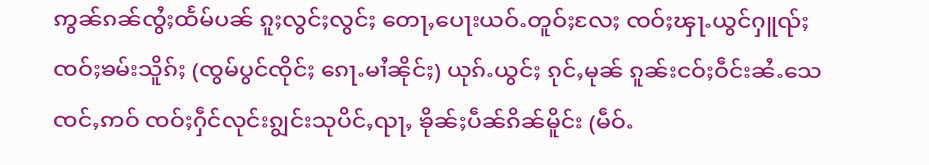ဢွၼ်ၵၼ်ၸွႆႈထႅမ်ပၼ် ၵူႈလွင်ႈလွင်ႈ တေႃႇပေႃးယဝ်ႉတူဝ်ႈလႄႈ ၸဝ်ႈၾႃႉယွင်ႁူၺ်ႈ ၸဝ်ႈၶမ်းသိူၵ်ႈ (ၸွမ်ပွင်ၸိုင်ႈ ၵေႃႉမၢႆၼိုင်ႈ) ယုၵ်ႉယွင်ႈ ၵုင်ႇမုၼ် ၵူၼ်းငဝ်ႈဝဵင်းၼႆႉသေ ၸင်ႇဢဝ် ၸဝ်ႈႁဵင်လုင်းၵျွင်းသုပိင်ႇၺႃႇ ၶိုၼ်ႈပဵၼ်ၵိၼ်မိူင်း (မဵဝ်ႉ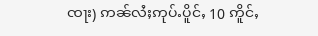ၸႃး) ဢၼ်လႆႈဢုပ်ႉပိူင်ႇ 10 ဢိူင်ႇ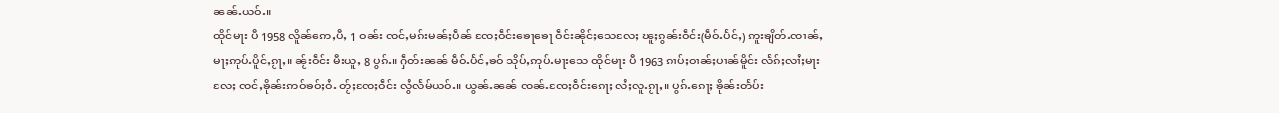ၼၼ်ႉယဝ်ႉ။
ထိုင်မႃး ပီ 1958 လိူၼ်ဢေႇပီႇ 1 ဝၼ်း ၸင်ႇမၵ်းမၼ်ႈပဵၼ် ၸႄႈဝဵင်းၶေႃၶေႃ ဝဵင်းၼိုင်ႈသေလႄႈ ၽူႈၵွၼ်းဝဵင်း(မဵဝ်ႉပႅင်ႇ) ဢူးၶျိတ်ႉၸၢၼ်ႇ မႃႈဢုပ်ႉပိူင်ႇၵႂႃႇ။ ၼႂ်းဝဵင်း မီးယူႇ 8 ပွၵ်ႉ။ ႁဵတ်းၼၼ် မဵဝ်ႉပႅင်ႇၶဝ် သိုပ်ႇဢုပ်ႉမႃးသေ ထိုင်မႃး ပီ 1963 ၵၢပ်ႈဝၢၼ်ႈပၢၼ်မိူင်း လႅၵ်ႈလၢႆႈမႃးလႄႈ ၸင်ႇၶိုၼ်းဢဝ်ၶဝ်ႈဝႆႉ တႂ်ႈၸႄႈဝဵင်း လွႆလႅမ်ယဝ်ႉ။ ယွၼ်ႉၼၼ် ၸၼ်ႉၸႄႈဝဵင်းၵေႃႈ လႆႈလူႉၵႂႃႇ။ ပွၵ်ႉၵေႃႈ ၶိုၼ်းတႅပ်း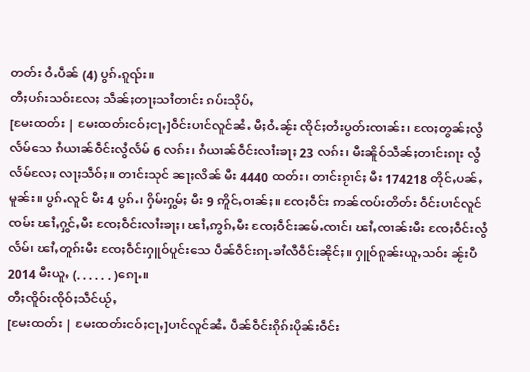တတ်း ဝႆႉပဵၼ် (4) ပွၵ်ႉၵူၺ်း။
တီႈပၵ်းသဝ်းလႄႈ သဵၼ်ႈတႃႈသၢႆတၢင်း ၵပ်းသိုပ်ႇ
[မႄးထတ်း | မႄးထတ်းငဝ်ႈငႃႇ]ဝဵင်းပၢင်လူင်ၼႆႉ မီႈဝႆႉၼႂ်း ၸိုင်ႈတႆးပွတ်းၸၢၼ်း၊ ၸႄႈတွၼ်ႈလွႆလႅမ်သေ ၵႆယၢၼ်ဝဵင်းလွႆလႅမ် 6 လၵ်း၊ ၵႆယၢၼ်ဝဵင်းလၢႆးၶႃႈ 23 လၵ်း၊ မီးၼိူဝ်သဵၼ်ႈတၢင်းၵႃး လွႆလႅမ်လႄႈ လႃႈသဵဝ်ႈ။ တၢင်းသုင် ၼႃႈလိၼ် မီး 4440 ထတ်း၊ တၢင်းၵႂၢင်ႈ မီး 174218 တိုင်ႇပၼ်ႇမူၼ်း။ ပွၵ်ႉလူင် မီး 4 ပွၵ်ႉ၊ ႁိမ်းႁွမ်ႈ မီး 9 ဢိူင်ႇဝၢၼ်ႈ။ ၸႄႈဝဵင်း ဢၼ်ၸပ်းတိတ်း ဝဵင်းပၢင်လူင်ၸမ်း ၽၢႆႇႁွင်ႇမီး ၸႄႈဝဵင်းလၢႆးၶႃႈ၊ ၽၢႆႇဢွၵ်ႇမီး ၸႄႈဝဵင်းၼမ်ႉၸၢင်၊ ၽၢႆႇၸၢၼ်းမီး ၸႄႈဝဵင်းလွႆလႅမ်၊ ၽၢႆႇတူၵ်းမီး ၸႄႈဝဵင်းႁူဝ်ပူင်းသေ ပဵၼ်ဝဵင်းၵႃႉၶၢႆလီဝဵင်းၼိုင်ႈ။ ႁူဝ်ၵူၼ်းယူႇသဝ်း ၼႂ်းပီ 2014 မီးယူႇ (. . . . . . )ၵေႃႉ။
တီႈၸိူဝ်းၸိုဝ်ႈသဵင်ယႂ်ႇ
[မႄးထတ်း | မႄးထတ်းငဝ်ႈငႃႇ]ပၢင်လူင်ၼႆႉ ပဵၼ်ဝဵင်းၵိုၵ်းပိုၼ်းဝဵင်း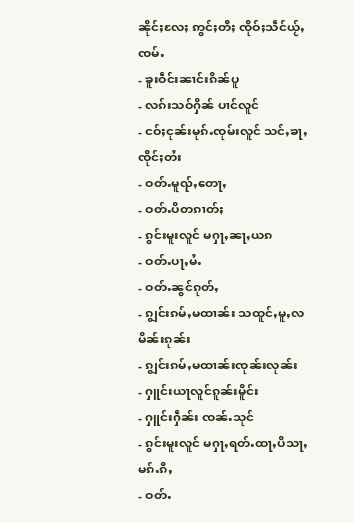ၼိုင်ႈလႄႈ ဢွင်ႈတီႈ ၸိုဝ်ႈသဵင်ယႂ်ႇၸမ်ႉ
- ၶူးဝဵင်းၼၢင်းၵိၼ်ပူ
- လၵ်းသဝ်ႁိၼ် ပၢင်လူင်
- ငဝ်ႈငုၼ်းမုၵ်ႉၸုမ်းလူင် သင်ႇၶႃႇၸိုင်ႈတႆး
- ဝတ်ႉမူၺ်ႇတေႃႇ
- ဝတ်ႉပိတၵၢတ်ႈ
- ၵွင်းမူးလူင် မႁႃႇၼႃႇယၵ
- ဝတ်ႉပႃႇမႆႉ
- ဝတ်ႉၼွင်ၵုတ်ႇ
- ၵျွင်းၵမ်ႇမထၢၼ်း သထူင်ႇမူႇလမိၼ်းၵုၼ်း
- ၵျွင်းၵမ်ႇမထၢၼ်းၸုၼ်းလုၼ်း
- ႁူင်းယႃလူင်ၵူၼ်းမိူင်း
- ႁူင်းႁဵၼ်း ၸၼ်ႉသုင်
- ၵွင်းမူးလူင် မႁႃႇရတ်ႉထႃႇပိသႃႇမၵ်ႉၵီႇ
- ဝတ်ႉ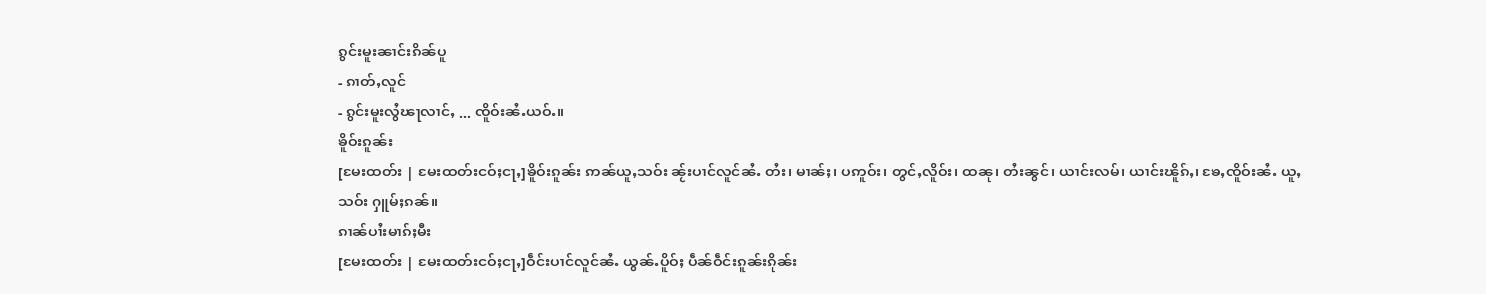ၵွင်းမူးၼၢင်းၵိၼ်ပူ
- ၵၢတ်ႇလူင်
- ၵွင်းမူးလွႆၽႃလၢင်ႇ ... ၸိူဝ်းၼႆႉယဝ်ႉ။
ၶိူဝ်းၵူၼ်း
[မႄးထတ်း | မႄးထတ်းငဝ်ႈငႃႇ]ၶိူဝ်းၵူၼ်း ဢၼ်ယူႇသဝ်း ၼႂ်းပၢင်လူင်ၼႆႉ တႆး၊ မၢၼ်ႈ၊ ပဢူဝ်း၊ တွင်ႇလိူဝ်း၊ ထၼု၊ တႆးၼွင်၊ ယၢင်းလမ်၊ ယၢင်းၽိူၵ်ႇ၊ ၶႄႇၸိူဝ်းၼႆႉ ယူႇသဝ်း ႁူမ်ႈၵၼ်။
ၵၢၼ်ပၢႆးမၢၵ်ႈမီး
[မႄးထတ်း | မႄးထတ်းငဝ်ႈငႃႇ]ဝဵင်းပၢင်လူင်ၼႆႉ ယွၼ်ႉပိူဝ်ႈ ပဵၼ်ဝဵင်းၵူၼ်းၵိုၼ်း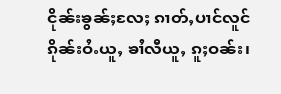ငိုၼ်းၶွၼ်ႈလႄႈ ၵၢတ်ႇပၢင်လူင် ၵိုၼ်းဝႆႉယူႇ ၶၢႆလီယူႇ ၵူႈဝၼ်း၊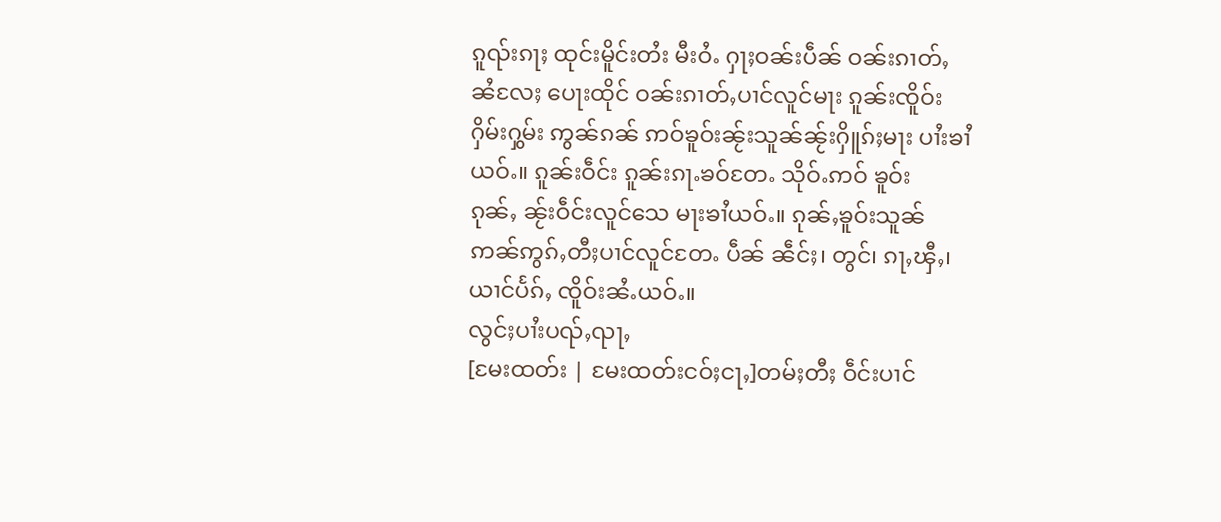ၵူၺ်းၵႃႈ ထုင်းမိူင်းတႆး မီးဝႆႉ ႁႃႈဝၼ်းပဵၼ် ဝၼ်းၵၢတ်ႇၼႆလႄႈ ပေႃးထိုင် ဝၼ်းၵၢတ်ႇပၢင်လူင်မႃး ၵူၼ်းၸိူဝ်း ႁိမ်းႁွမ်း ဢွၼ်ၵၼ် ဢဝ်ၶူဝ်းၼႂ်းသူၼ်ၼႂ်းႁိူၵ်ႈမႃး ပၢႆးၶၢႆယဝ်ႉ။ ၵူၼ်းဝဵင်း ၵူၼ်းၵႃႉၶဝ်တႄႉ သိုဝ်ႉဢဝ် ၶူဝ်းၵုၼ်ႇ ၼႂ်းဝဵင်းလူင်သေ မႃးၶၢႆယဝ်ႉ။ ၵုၼ်ႇၶူဝ်းသူၼ် ဢၼ်ဢွၵ်ႇတီႈပၢင်လူင်တႄႉ ပဵၼ် ၼဵင်ႈ၊ တွင်၊ ၵႃႇၾီႇ၊ ယၢင်ပႅၵ်ႇ ၸိူဝ်းၼႆႉယဝ်ႉ။
လွင်ႈပၢႆးပၺ်ႇၺႃႇ
[မႄးထတ်း | မႄးထတ်းငဝ်ႈငႃႇ]တမ်ႈတီႈ ဝဵင်းပၢင်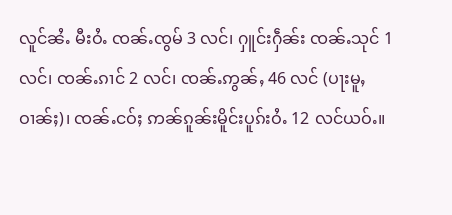လူင်ၼႆႉ မီးဝႆႉ ၸၼ်ႉၸွမ် 3 လင်၊ ႁူင်းႁဵၼ်း ၸၼ်ႉသုင် 1 လင်၊ ၸၼ်ႉၵၢင် 2 လင်၊ ၸၼ်ႉဢွၼ်ႇ 46 လင် (ပႃးမူႇဝၢၼ်ႈ)၊ ၸၼ်ႉငဝ်ႈ ဢၼ်ၵူၼ်းမိူင်းပူၵ်းဝႆႉ 12 လင်ယဝ်ႉ။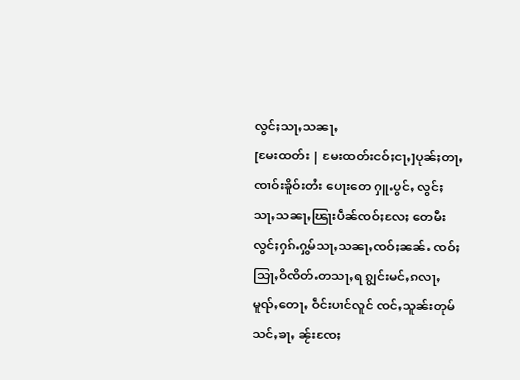လွင်ႈသႃႇသၼႃႇ
[မႄးထတ်း | မႄးထတ်းငဝ်ႈငႃႇ]ပုၼ်ႈတႃႇ ၸၢဝ်းၶိူဝ်းတႆး ပေႃးတေ ႁူႉပွင်ႇ လွင်ႈသႃႇသၼႃႇၽြႃးပဵၼ်ၸဝ်ႈလႄႈ တေမီးလွင်ႈႁၵ်ႉႁွမ်သႃႇသၼႃႇၸဝ်ႈၼၼ်ႉ ၸဝ်ႈသြႃႇဝိၸိတ်ႉတသႃႇရ ၵျွင်းမင်ႇၵလႃႇမူၺ်ႇတေႃႇ ဝဵင်းပၢင်လူင် ၸင်ႇသူၼ်းတုမ် သင်ႇၶႃႇ ၼႂ်းၸႄႈ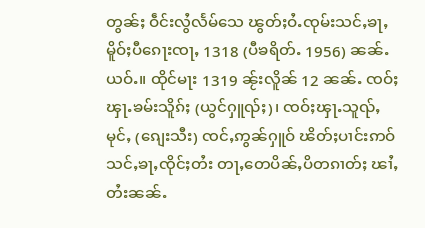တွၼ်ႈ ဝဵင်းလွႆလႅမ်သေ ၽွတ်ႈဝႆႉၸုမ်းသင်ႇၶႃႇ မိူဝ်ႈပီၵေႃးၸႃႇ 1318 (ပီၶရိတ်ႉ 1956) ၼၼ်ႉယဝ်ႉ။ ထိုင်မႃး 1319 ၼႂ်းလိူၼ် 12 ၼၼ်ႉ ၸဝ်ႈၾႃႉၶမ်းသိူၵ်ႈ (ယွင်ႁူၺ်ႈ)၊ ၸဝ်ႈၾႃႉသူၺ်ႇမုင်ႇ (ၵျေးသီး) ၸင်ႇဢွၼ်ႁူဝ် ၽိတ်ႈပၢင်းဢဝ် သင်ႇၶႃႇၸိုင်ႈတႆး တႃႇတေပိၼ်ႇပိတၵၢတ်ႈ ၽၢႆႇတႆးၼၼ်ႉ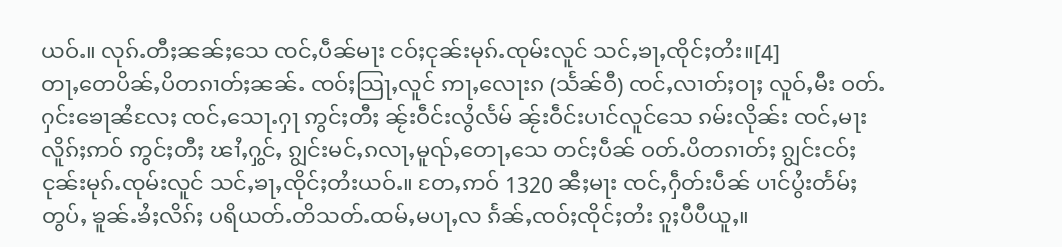ယဝ်ႉ။ လုၵ်ႉတီႈၼၼ်ႈသေ ၸင်ႇပဵၼ်မႃး ငဝ်ႈငုၼ်းမုၵ်ႉၸုမ်းလူင် သင်ႇၶႃႇၸိုင်ႈတႆး။[4]
တႃႇတေပိၼ်ႇပိတၵၢတ်ႈၼၼ်ႉ ၸဝ်ႈသြႃႇလူင် ဢႃႇလေႃးၵ (သႅၼ်ဝီ) ၸင်ႇလၢတ်ႈဝႃႈ လူဝ်ႇမီး ဝတ်ႉႁင်းၶေႃၼႆလႄႈ ၸင်ႇသေႃႉႁႃ ဢွင်ႈတီႈ ၼႂ်းဝဵင်းလွႆလႅမ် ၼႂ်းဝဵင်းပၢင်လူင်သေ ၵမ်းလိုၼ်း ၸင်ႇမႃးလိူၵ်ႈဢဝ် ဢွင်ႈတီႈ ၽၢႆႇႁွင်ႇ ၵျွင်းမင်ႇၵလႃႇမူၺ်ႇတေႃႇသေ တင်ႈပဵၼ် ဝတ်ႉပိတၵၢတ်ႈ ၵျွင်းငဝ်ႈငုၼ်းမုၵ်ႉၸုမ်းလူင် သင်ႇၶႃႇၸိုင်ႈတႆးယဝ်ႉ။ တႄႇဢဝ် 1320 ၼီႈမႃး ၸင်ႇႁဵတ်းပဵၼ် ပၢင်ပွႆးတႅမ်ႈတွပ်ႇ ၶူၼ်ႉၶႆႈလိၵ်ႈ ပရိယတ်ႉတိသတ်ႉထမ်ႇမပႃႇလ ၵႅၼ်ႇၸဝ်ႈၸိုင်ႈတႆး ၵူႈပီပီယူႇ။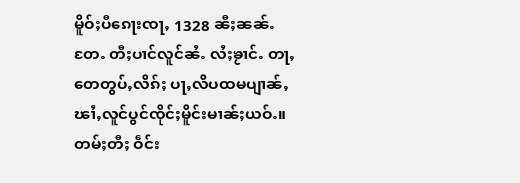မိူဝ်ႈပီၵေႃးၸႃႇ 1328 ၼီႈၼၼ်ႉတႄႉ တီႈပၢင်လူင်ၼႆႉ လႆႈၶႂၢင်ႉ တႃႇတေတွပ်ႇလိၵ်ႈ ပႃႇလိပထမပျၢၼ်ႇ ၽၢႆႇလူင်ပွင်ၸိုင်ႈမိူင်းမၢၼ်ႈယဝ်ႉ။ တမ်ႈတီႈ ဝဵင်း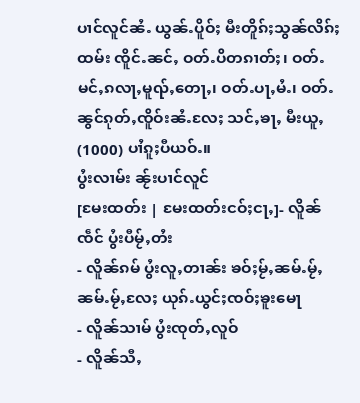ပၢင်လူင်ၼႆႉ ယွၼ်ႉပိူဝ်ႈ မီးတိူၵ်ႈသွၼ်လိၵ်ႈထမ်း ၸိူင်ႉၼင်ႇ ဝတ်ႉပိတၵၢတ်ႈ၊ ဝတ်ႉမင်ႇၵလႃႇမူၺ်ႇတေႃႇ၊ ဝတ်ႉပႃႇမႆႉ၊ ဝတ်ႉၼွင်ၵုတ်ႇၸိူဝ်းၼႆႉလႄႈ သင်ႇၶႃႇ မီးယူႇ (1000) ပၢႆၵူႈပီယဝ်ႉ။
ပွႆးလၢမ်း ၼႂ်းပၢင်လူင်
[မႄးထတ်း | မႄးထတ်းငဝ်ႈငႃႇ]- လိူၼ်ၸဵင် ပွႆးပီမႂ်ႇတႆး
- လိူၼ်ၵမ် ပွႆးလူႇတၢၼ်း ၶဝ်ႈမႂ်ႇၼမ်ႉမႂ်ႇ ၼမ်ႉမႂ်ႇလႄႈ ယုၵ်ႉယွင်ႈၸဝ်ႈၶူးမေႃ
- လိူၼ်သၢမ် ပွႆးၸုတ်ႇလူဝ်
- လိူၼ်သီႇ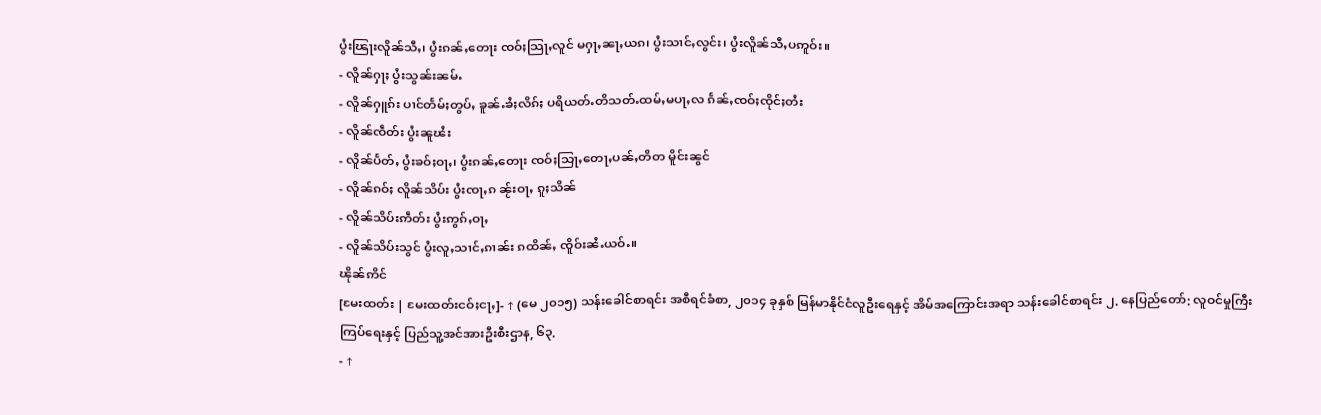ပွႆးၽြႃးလိူၼ်သီႇ၊ ပွႆးၵၼ်ႇတေႃး ၸဝ်ႈသြႃႇလူင် မႁႃႇၼႃႇယၵ၊ ပွႆးသၢင်ႇလွင်း၊ ပွႆးလိူၼ်သီႇပဢူဝ်း။
- လိူၼ်ႁႃႈ ပွႆးသွၼ်းၼမ်ႉ
- လိူၼ်ႁူၵ်း ပၢင်တႅမ်ႈတွပ်ႇ ၶူၼ်ႉၶႆႈလိၵ်ႈ ပရိယတ်ႉတိသတ်ႉထမ်ႇမပႃႇလ ၵႅၼ်ႇၸဝ်ႈၸိုင်ႈတႆး
- လိူၼ်ၸဵတ်း ပွႆးၼူၽႆး
- လိူၼ်ပႅတ်ႇ ပွႆးၶဝ်ႈဝႃႇ၊ ပွႆးၵၼ်ႇတေႃး ၸဝ်ႈသြႃႇတေႃႇပၼ်ႇတိတ မိူင်းၼွင်
- လိူၼ်ၵဝ်ႈ လိူၼ်သိပ်း ပွႆးၸႃႇၵ ၼႂ်းဝႃႇ ၵူႈသိၼ်
- လိူၼ်သိပ်းဢဵတ်း ပွႆးဢွၵ်ႇဝႃႇ
- လိူၼ်သိပ်းသွင် ပွႆးလူႇသၢင်ႇၵၢၼ်း ၵထိၼ်ႇ ၸိူဝ်းၼႆႉယဝ်ႉ။
ၽိုၼ်ဢိင်
[မႄးထတ်း | မႄးထတ်းငဝ်ႈငႃႇ]- ↑ (မေ ၂၀၁၅) သန်းခေါင်စာရင်း အစီရင်ခံစာ, ၂၀၁၄ ခုနှစ် မြန်မာနိုင်ငံလူဦးရေနှင့် အိမ်အကြောင်းအရာ သန်းခေါင်စာရင်း ၂. နေပြည်တော်: လူဝင်မှုကြီးကြပ်ရေးနှင့် ပြည်သူ့အင်အားဦးစီးဌာန, ၆၃.
- ↑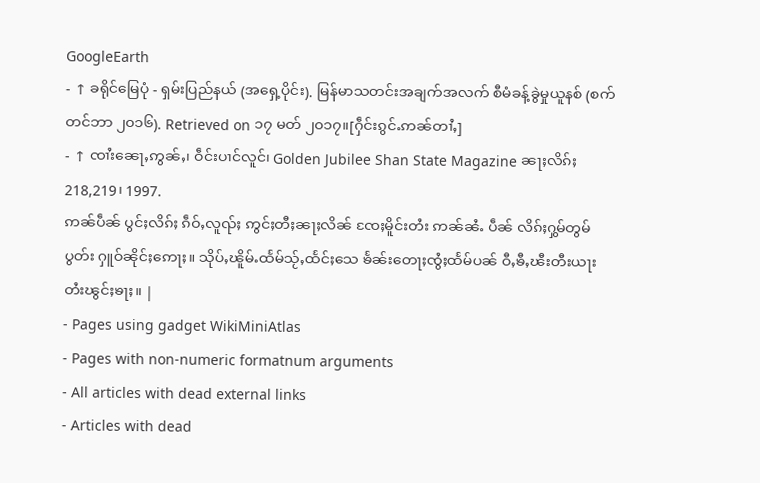GoogleEarth
- ↑ ခရိုင်မြေပုံ - ရှမ်းပြည်နယ် (အရှေ့ပိုင်း). မြန်မာသတင်းအချက်အလက် စီမံခန့်ခွဲမှုယူနစ် (စက်တင်ဘာ ၂၀၁၆). Retrieved on ၁၇ မတ် ၂၀၁၇။[ႁဵင်းၵွင်ႉဢၼ်တၢႆႇ]
- ↑ ၸၢႆးၼေႃႇဢွၼ်ႇ၊ ဝဵင်းပၢင်လူင်၊ Golden Jubilee Shan State Magazine ၼႃႈလိၵ်ႈ 218,219၊ 1997.
ဢၼ်ပဵၼ် ပွင်ႈလိၵ်ႈ ၵဵဝ်ႇလူၺ်ႈ ဢွင်ႈတီႈၼႃႈလိၼ် ၸႄႈမိူင်းတႆး ဢၼ်ၼႆႉ ပဵၼ် လိၵ်ႈႁွမ်တွမ်ပွတ်း ႁူဝ်ၼိုင်ႈဢေႃႈ။ သိုပ်ႇၽိူမ်ႉထႅမ်သႂ်ႇထႅင်ႈသေ ၶႅၼ်းတေႃႈၸွႆႈထႅမ်ပၼ် ဝီႇၶီႇၽီးတီးယႃးတႆးၽွင်ႈၶႃႈ။ |
- Pages using gadget WikiMiniAtlas
- Pages with non-numeric formatnum arguments
- All articles with dead external links
- Articles with dead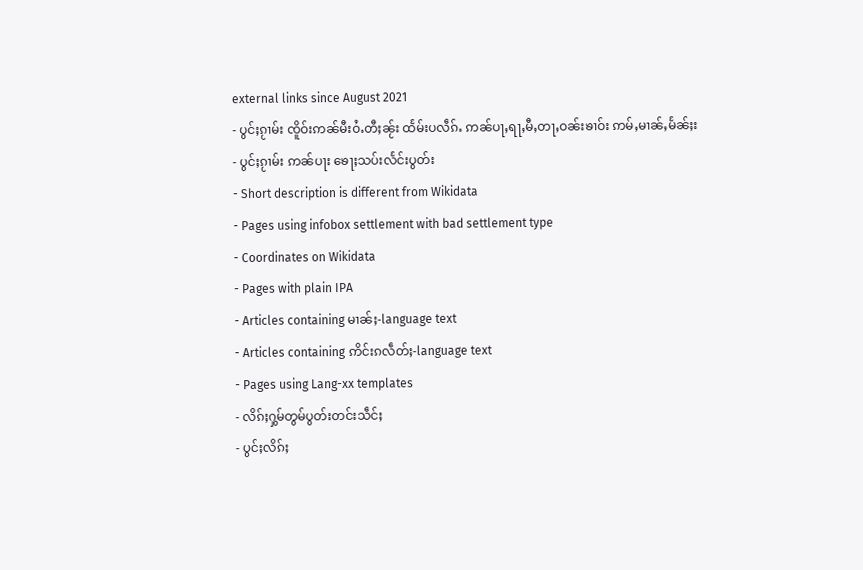external links since August 2021
- ပွင်ႈၵႂၢမ်း ၸိူဝ်းဢၼ်မီးဝႆႉတီႈၼႂ်း ထႅမ်းပလဵၵ်ႉ ဢၼ်ပႃႇရႃႇမီႇတႃႇဝၼ်းၶၢဝ်း ဢမ်ႇမၢၼ်ႇမႅၼ်ႈး
- ပွင်ႈၵႂၢမ်း ဢၼ်ပႃး ၶေႃႈသပ်းလႅင်းပွတ်း
- Short description is different from Wikidata
- Pages using infobox settlement with bad settlement type
- Coordinates on Wikidata
- Pages with plain IPA
- Articles containing မၢၼ်ႈ-language text
- Articles containing ဢိင်းၵလဵတ်ႈ-language text
- Pages using Lang-xx templates
- လိၵ်ႈႁွမ်တွမ်ပွတ်းတင်းသဵင်ႈ
- ပွင်ႈလိၵ်ႈ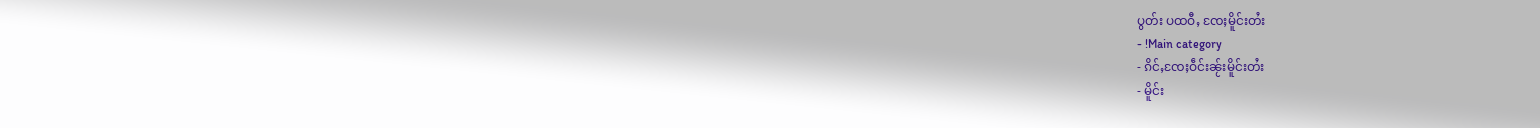ပွတ်း ပထဝီႇ ၸႄႈမိူင်းတႆး
- !Main category
- ၵိင်ႇၸႄႈဝဵင်းၼႂ်းမိူင်းတႆး
- မိူင်း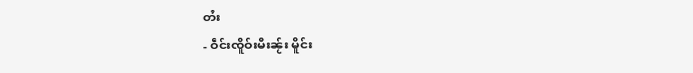တႆး
- ဝဵင်းၸိူဝ်းမီးၼႂ်း မိူင်း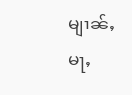မျၢၼ်ႇမႃႇ